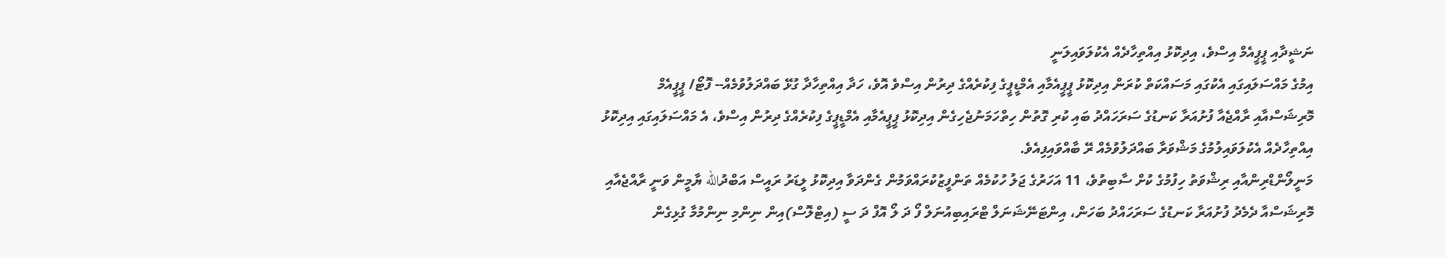ނަޝީދާއި ޕީޕީއެމް އިސްވެ، އިދިކޮޅު އިއްތިހާދެއް އެކުލަވައިލަނީ
އިމުގެ މައްސަލައިގައި އެކުގައި މަސައްކަތް ކުރަން އިދިކޮޅު ޕީޕީއެމާއި އެމްޑީޕީގެ ފިކުރެއްގެ ދިރުން އިސްވެ އޮވެ، ހަދާ އިއްތިހާދާ ގުޅޭ ބައްދަލުވުމެއް-- ފޮޓޯ/ ޕީޕީއެމް
މޮރިޝަސްއާއި ރާއްޖެއާ ފުށުއަރާ ކަނޑުގެ ސަރަހައްދު ބައި ކުރި ގޮތުން ހިތްހަމަނުޖެހިގެން އިދިކޮޅު ޕީޕީއެމާއި އެމްޑީޕީގެ ފިކުރެއްގެ ދިރުން އިސްވެ، އެ މައްސަލައިގައި އިދިކޮޅު އިއްތިހާދެއް އެކުލަވައިލުމުގެ މަޝްވަރާ ބައްދަލުވުމެއް ރޭ ބާއްވައިފިއެވެ.
މަނީލޯންޑްރިންއާއި ރިޝްވަތު ހިފުމުގެ ކުށް ސާބިތުވެ، 11 އަހަރުގެ ޖަލު ހުކުމެއް ތަންފީޒުކުރައްވަމުން ގެންދަވާ އިދިކޮޅު ލީޑަރު ރައީސް އަބްދުالله ޔާމީން ވަނީ ރާއްޖެއާއި މޮރިޝަސްއާ ދެމެދު ފުށުއަރާ ކަނޑުގެ ސަރަހައްދު ބަހަން، އިންޓަނޭޝަނަލް ޓްރައިބިއުނަލް ފޯ ދަ ލޯ އޮފް ދަ ސީ (އިޓްލޮސް)އިން ނިންމި ނިންމުމާ ގުޅިގެން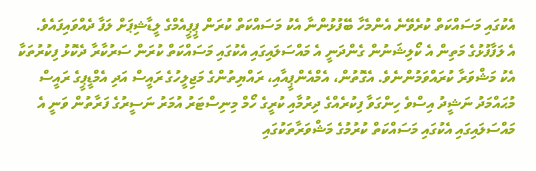އެކުގައި މަސައްކަތް ކުރެވޭނެ އެންމެހާ ބޭފުޅުންނާ އެކު މަސައްކަތް ކުރަން ޕީޕީއެމްގެ ލީޑާޝިޕަށް ލަފާ ދެއްވައިފައެވެ.
އެ ލަފާފުޅުގެ މަތިން އެ ކޯލިޝަނުން ގެންދަނީ އެ މައްސަލައިގައި އެކުގައި މަސައްކަތް ކުރަން ސަރުކާރާ ދެކޮޅު ފިކުރުތަކާ އެކު މަޝްވަރާ ކުރައްވަމުންނެވެ. އެގޮތުން، އެމްއެންޕީއާއި، ރައްޔިތުންގެ މަޖިލީހުގެ ރައީސް އަދި އެމްޑީޕީގެ ރައީސް މުޙައްމަދު ނަޝީދު އިސްވެ ހިންގަވާ ފިކުރެއްގެ ދިރުމާއި ކުރީގެ ހޯމް މިނިސްޓަރު އުމަރު ނަސީރުގެ ފަރާތުން ވަނީ އެ މައްސަލައިގައި އެކުގައި މަސައްކަތް ކުރުމުގެ މަޝްވަރާތަކުގައި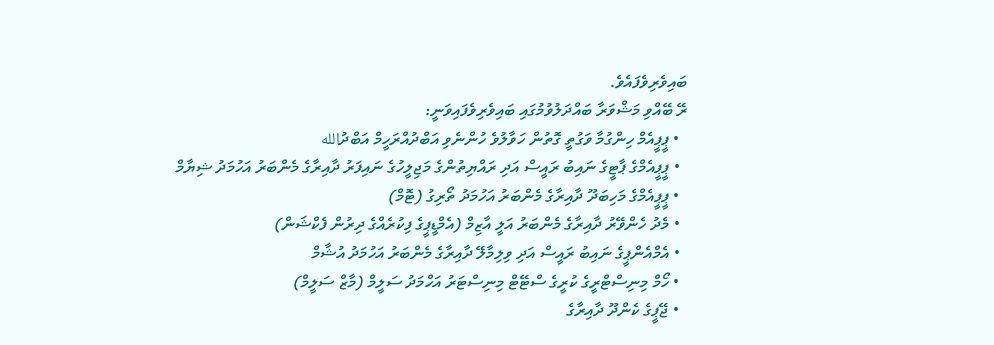ބައިވެރިވެފައެވެ.
ރޭ ބޭއްވި މަޝްވަރާ ބައްދަލުވުމުގައި ބައިވެރިވެފައިވަނީ:
  • ޕީޕީއެމް ހިންގުމާ ވަގުތީ ގޮތުން ހަވާލުވެ ހުންނެވި އަބްދުއްރަހީމް އަބްދުالله
  • ޕީޕީއެމްގެ ޕާޓީގެ ނައިބު ރައީސް އަދި ރައްޔިތުންގެ މަޖިލީހުގެ ނައިފަރު ދާއިރާގެ މެންބަރު އަހުމަދު ޝިޔާމް
  • ޕީޕީއެމްގެ މަހިބަދޫ ދާއިރާގެ މެންބަރު އަހުމަދު ތޯރިގު (ޓޮމް)
  • މެދު ހެންވޭރު ދާއިރާގެ މެންބަރު އަލީ އާޒިމް (އެމްޑީޕީގެ ފިކުރެއްގެ ދިރުން ފެކްޝަން)
  • އެމްއެންޕީގެ ނައިބު ރައީސް އަދި ވިލިމާލޭ ދާއިރާގެ މެންބަރު އަހުމަދު އުޝާމް
  • ހޯމް މިނިސްޓްރީގެ ކުރީގެ ސްޓޭޓް މިނިސްޓަރު އަހްމަދު ސަލީމް (މާޒް ސަލީމް)
  • ޖޭޕީގެ ކެންދޫ ދާއިރާގެ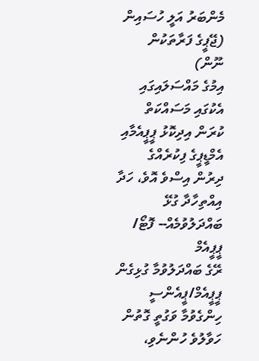މެންބަރު އަލީ ހުސައިން (ޖޭޕީގެ ފަރާތަކުން ނޫން)
އިމުގެ މައްސަލައިގައި އެކުގައި މަސައްކަތް ކުރަން އިދިކޮޅު ޕީޕީއެމާއި އެމްޑީޕީގެ ފިކުރެއްގެ ދިރުން އިސްވެ އޮވެ، ހަދާ އިއްތިހާދާ ގުޅޭ ބައްދަލުވުމެއް-- ފޮޓޯ/ ޕީޕީއެމް
ރޭގެ ބައްދަލުވުމާ ގުޅިގެން ޕީޕީއެމް/ޕީއެންސީ ހިންގެވުމާ ވަގުތީ ގޮތުން ހަވާލުވެ ހުންނެވި،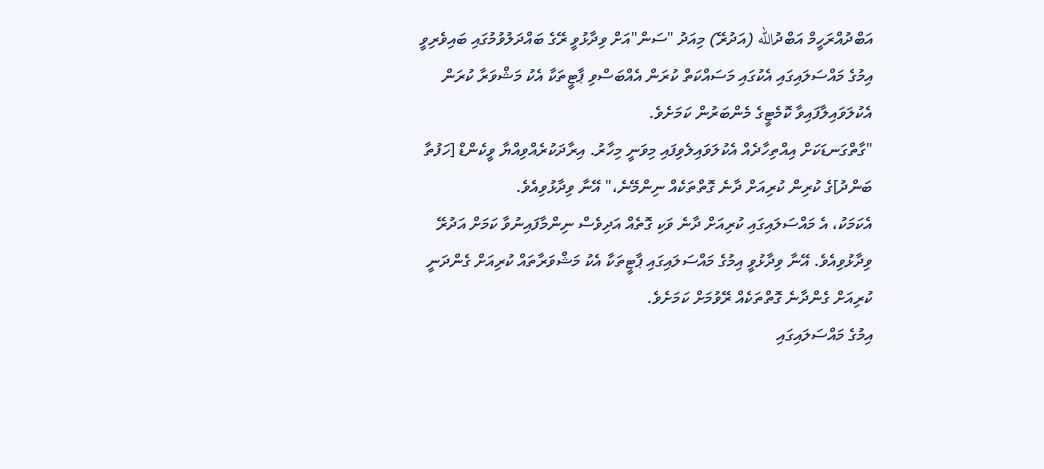އަބްދުއްރަހީމް އަބްދުالله (އަދުރޭ) މިއަދު "ސަން"އަށް ވިދާޅުވީ ރޭގެ ބައްދަލުވުމުގައި ބައިވެރިވީ އިމުގެ މައްސަލައިގައި އެކުގައި މަސައްކަތް ކުރަން އެއްބަސްވި ޕާޓީތަކާ އެކު މަޝްވަރާ ކުރަން އެކުލަވައިލާފައިވާ ކޮމެޓީގެ މެންބަރުން ކަމަށެވެ.
"ގާތްގަނޑަކަށް އިއްތިހާދެއް އެކުލަވައިލެވިފައި މިވަނީ މިހާރު. އިރާދަކުރެއްވިއްޔާ ވީކެންޑް [ހަފުތާ ބަންދު]ގެ ކުރިން ކުރިއަށް ދާނެ ގޮތްތަކެއް ނިންމޭނެ،" އޭނާ ވިދާޅުވިއެވެ.
އެކަމަކު، އެ މައްސަލައިގައި ކުރިއަށް ދާނެ ވަކި ގޮތެއް އަދިވެސް ނިންމާފައިނުވާ ކަމަށް އަދުރޭ ވިދާޅުވިއެވެ. އޭނާ ވިދާޅުވީ އިމުގެ މައްސަލައިގައި ޕާޓީތަކާ އެކު މަޝްވަރާތައް ކުރިއަށް ގެންދަނީ ކުރިއަށް ގެންދާނެ ގޮތްތަކެއް ރޭވުމަށް ކަމަށެވެ.
އިމުގެ މައްސަލައިގައި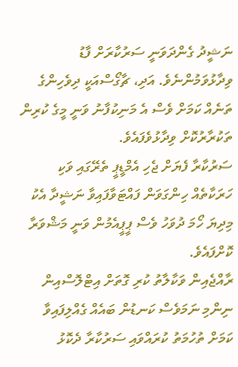ނަޝީދު ގެންދަވަނީ ސަރުކާރަށް ފާޑު ވިދާޅުވަމުންނެވެ. އަދި، ޗާގޯސްއަކީ ދިވެހިންގެ ތަނެއް ކަމަށް ވެސް އެ މަނިކުފާނު ވަނީ މީގެ ކުރިން ތަކުރާރުކޮށް ވިދާޅުވެފައެވެ.
ސަރުކާރާ ފެޔަށް ޖެހި އެމްޑީޕީ ތެރޭގައި ވަކި ހަރަކާތެއް ހިންގަވަން ފައްޓަވާފައިވާ ނަޝީދާ އެކު މިދިޔަ ހޯމަ ދުވަހު ވެސް ޕީޕީއެމުން ވަނީ މަޝްވަރާ ކޮށްފައެވެ.
ރާއްޖެއިން ވަކާލާތު ކުރި ގޮތަށް އިޓްލޮސްއިން ނިންމި ނަމަވެސް ކަނޑުން ބައެއް ގެއްލިފައިވާ ކަމަށް ތުހުމަތު ކުރައްވައި ސަރުކާރާ ދެކޮޅު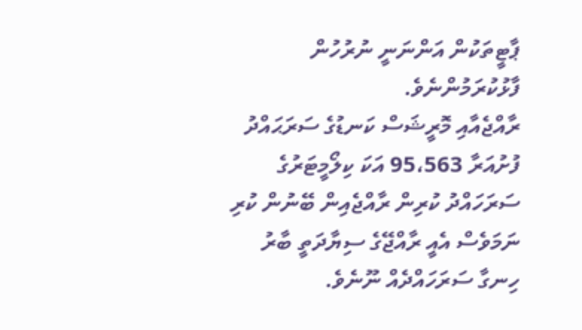ޕާޓީތަކުން އަންނަނީ ނުރުހުން ފާޅުކުރަމުންނެވެ.
ރާއްޖެއާއި މޮރީޝަސް ކަނޑުގެ ސަރަޙައްދު ފުށުއަރާ 95،563 އަކަ ކިލޯމީޓަރުގެ ސަރަހައްދު ކުރިން ރާއްޖެއިން ބޭނުން ކުރި ނަމަވެސް އެއީ ރާއްޖޭގެ ސިޔާދަތީ ބާރު ހިނގާ ސަރަހައްދެއް ނޫނެވެ.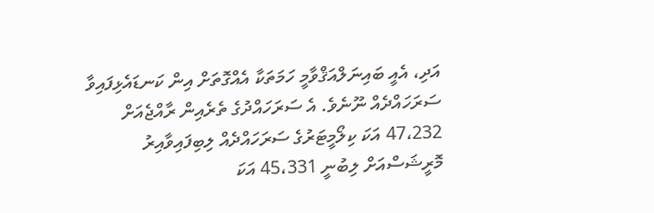އަދި، އެއީ ބައިނަލްއަޤްވާމީ ހަމަތަކާ އެއްގޮތަށް އިން ކަނޑައެޅިފައިވާ ސަރަހައްދެއް ނޫނެވެ. އެ ސަރަހައްދުގެ ތެރެއިން ރާއްޖެއަށް 47،232 އަކަ ކިލޯމީޓަރުގެ ސަރަހައްދެއް ލިބިފައިވާއިރު މޮރީޝަސްއަށް ލިބުނީ 45،331 އަކަ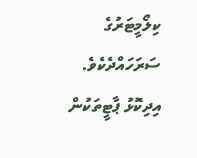ކިލޯމީޓަރުގެ ސަރަހައްދެކެވެ.
އިދިކޮޅު ޕާޓީތަކުން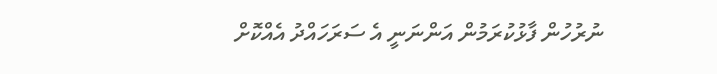ނުރުހުން ފާޅުކުރަމުން އަންނަނީ އެ ސަރަހައްދު އެއްކޮށް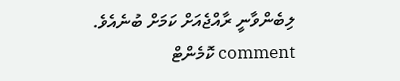ލިބެންވާނީ ރާއްޖެއަށް ކަމަށް ބުނެއެވެ.
comment ކޮމެންޓް